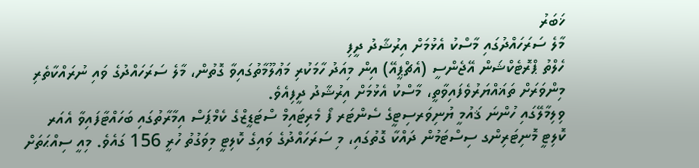ޚަބަރު
މާލެ ސަރަހައްދުގައި މާސްކު އެޅުމަށް އިރުޝާދު ދީފި
ހެލްތު ޕްރޮޓެކްޝަން އޭޖެންސީ (އެޗްޕީއޭ) އިން މިއަދު ހާމަކުރި މަޢުލޫމާތުގައިވާ ގޮތުން، މާލެ ސަރަހައްދުގެ ވައި ނުރައްކާތެރި މިންވަރަށް ތަޣައްޔަރުވެފައިވާތީ، މާސްކު އެޅުމަށް އިރުޝާދު ދީފިއެވެ.
ވިލިމާލޭގައި ހުންނަ ޤައުމީ ޔުނިވަރސިޓީގެ ސެންޓަރ ފޯ މެރިޓައިމް ސްޓަޑީޒްގެ ކެމްޕަސް އިމާރާތުގައި ބަހައްޓާފައިވާ އެއަރ ކޮލިޓީ މޮނިޓަރިންގ ސިސްޓަމުން ދައްކާ ގޮތުގައި، މި ސަރަހައްދުގެ ވައިގެ ކޮލިޓީ މިވަގުތު ހުރީ 156 ގައެވެ. މިއީ ސިއްޙަތަށް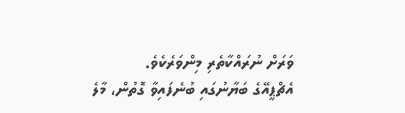ވަރަށް ނުރައްކާތެރި މިންވަރެކެވެ.
އެޗްޕީއޭގެ ބަޔާނުގައި ބުނެފައިވާ ގޮތުން، މާލެ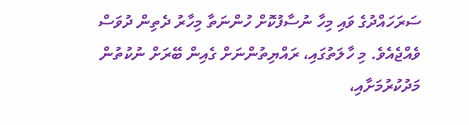ސަރަހައްދުގެ ވައި މިހާ ނުސާފުކޮށް ހުންނަތާ މިހާރު ދެތިން ދުވަސް ވެއްޖެއެވެ. މި ހާލަތުގައި، ރައްޔިތުންނަށް ގެއިން ބޭރަށް ނުކުތުން މަދުކުރުމަށާއި،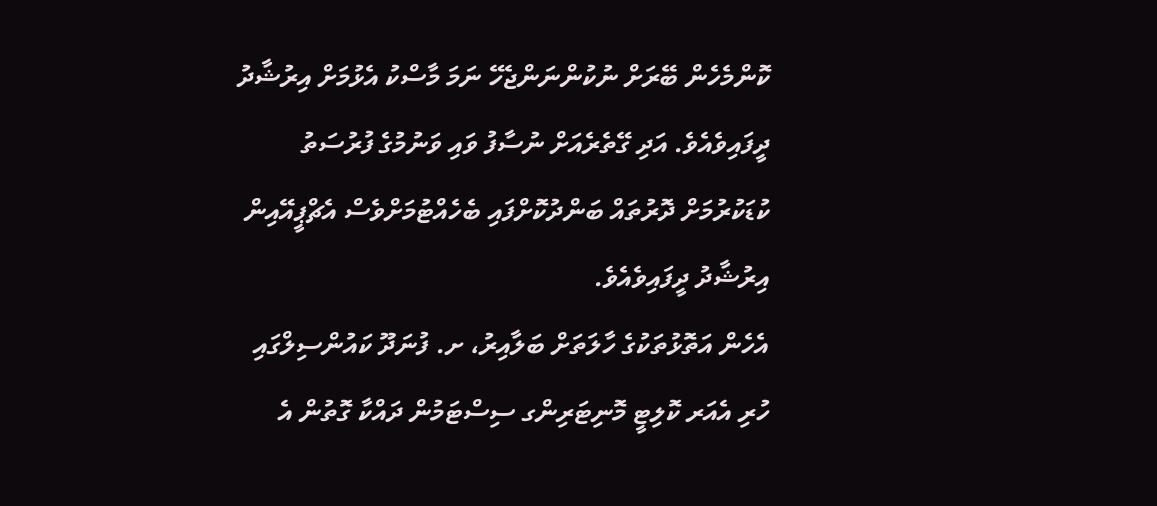ކޮންމެހެން ބޭރަށް ނުކުންނަންޖެހޭ ނަމަ މާސްކު އެޅުމަށް އިރުޝާދު ދީފައިވެއެވެ. އަދި ގޭތެރެއަށް ނުސާފު ވައި ވަނުމުގެ ފުރުސަތު ކުޑަކުރުމަށް ދޮރުތައް ބަންދުކޮށްފައި ބެހެއްޓުމަށްވެސް އެޗްޕީއޭއިން އިރުޝާދު ދީފައިވެއެވެ.
އެހެން އަތޮޅުތަކުގެ ހާލަތަށް ބަލާއިރު، ށ. ފުނަދޫ ކައުންސިލްގައި ހުރި އެއަރ ކޮލިޓީ މޮނިޓަރިންގ ސިސްޓަމުން ދައްކާ ގޮތުން އެ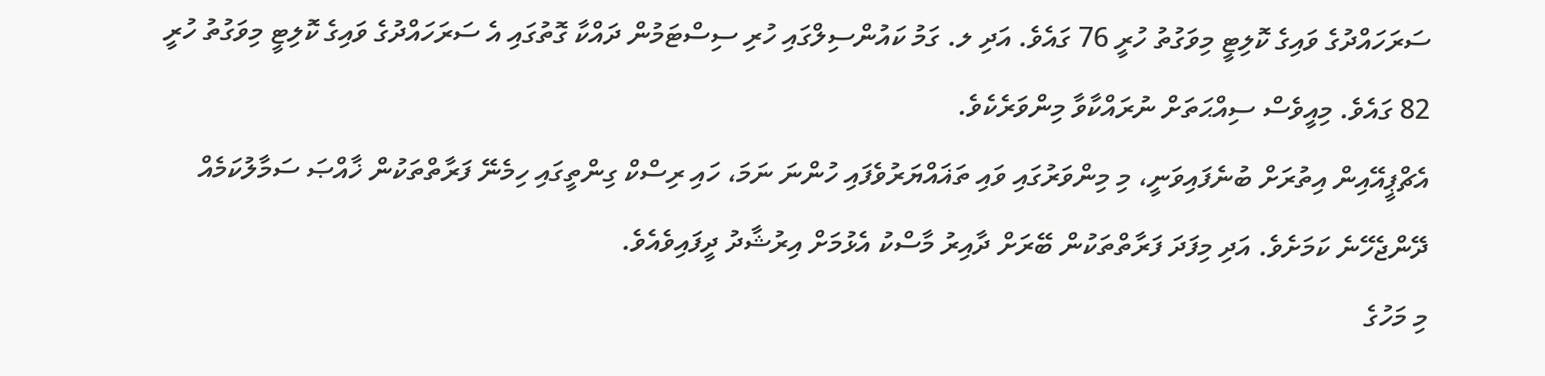ސަރަހައްދުގެ ވައިގެ ކޮލިޓީ މިވަގުތު ހުރީ 76 ގައެވެ. އަދި ލ. ގަމު ކައުންސިލްގައި ހުރި ސިސްޓަމުން ދައްކާ ގޮތުގައި އެ ސަރަހައްދުގެ ވައިގެ ކޮލިޓީ މިވަގުތު ހުރީ 82 ގައެވެ. މިއީވެސް ސިއްޙަތަށް ނުރައްކާވާ މިންވަރެކެވެ.
އެޗްޕީއޭއިން އިތުރަށް ބުނެފައިވަނީ، މި މިންވަރުގައި ވައި ތަޣައްޔަރުވެފައި ހުންނަ ނަމަ، ހައި ރިސްކް ގިންތީގައި ހިމެނޭ ފަރާތްތަކުން ޚާއްޞަ ސަމާލުކަމެއް ދޭންޖެހޭނެ ކަމަށެވެ. އަދި މިފަދަ ފަރާތްތަކުން ބޭރަށް ދާއިރު މާސްކު އެޅުމަށް އިރުޝާދު ދީފައިވެއެވެ.
މި މަހުގެ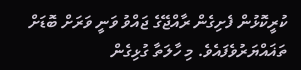ކުރީކޮޅުން ފެށިގެން ރާއްޖޭގެ ޖައްވު ވަނީ ވަރަށް ބޮޑަށް ތަޣައްޔަރުވެފައެވެ. މި ހާލަތާ ގުޅިގެން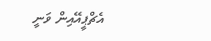އެޗްޕީއޭއިން ވަނީ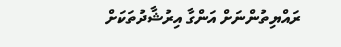ރައްޔިތުންނަށް އަންގާ އިރުޝާދުތަކަށް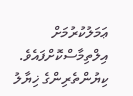ޢަމަލުކުރުމަށް އިލްތިމާސްކޮށްފައެވެ.
ކިޔުންތެރިންގެ ޚިޔާލު